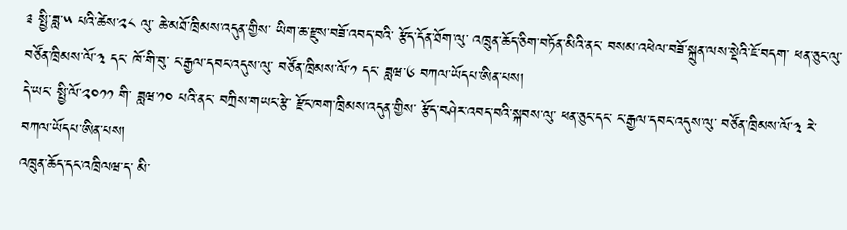༉ སྤྱི་ཟླ་༥ པའི་ཚེས་༢༨ ལུ་ ཆེ་མཐོ་ཁྲིམས་འདུན་གྱིས་ ཡིག་ཆ་རྫུས་བཟོ་འབད་བའི་ རྩོད་དོན་ཐོག་ལུ་ འཁྲུན་ཆོད་ཅིག་བཏོན་མིའི་ནང་ བསམ་འཕེལ་བཟོ་སྐྲུན་ལས་སྡེའི་ཇོ་བདག་ ཕན་ཅུང་ལུ་ བཙོན་ཁྲིམས་ལོ་༣ དང་ ཁོ་གི་བུ་ ང་རྒྱལ་དབང་འདུས་ལུ་ བཙོན་ཁྲིམས་ལོ་༡ དང་ ཟླཝ་༦ བཀལ་ཡོདཔ་ཨིན་པས།
དེ་ཡང་ སྤྱི་ལོ་༢༠༡༡ གི་ ཟླཝ་༡༠ པའི་ནང་ བཀྲིས་གཡང་རྩེ་ རྫོང་ཁག་ཁྲིམས་འདུན་གྱིས་ རྩོད་བཤེར་འབད་བའི་སྐབས་ལུ་ ཕན་ཅུང་དང་ ང་རྒྱལ་དབང་འདུས་ལུ་ བཙོན་ཁྲིམས་ལོ་༣ རེ་ བཀལ་ཡོདཔ་ཨིན་པས།
འཁྲུན་ཆོད་དང་འཁྲིལཝ་ད་ མི་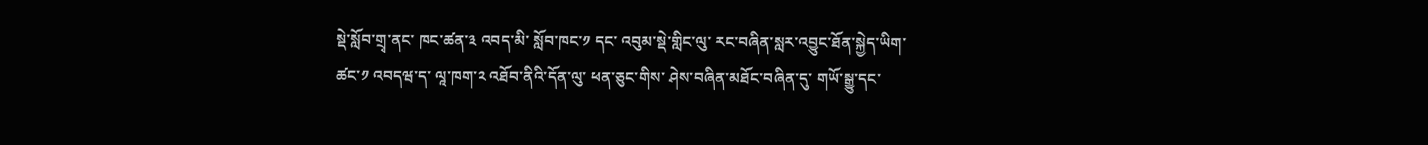སྡེ་སློབ་གྲྭ་ནང་ ཁང་ཚན་༣ འབད་མི་ སློབ་ཁང་༡ དང་ འབུམ་སྡེ་གླིང་ལུ་ རང་བཞིན་སླར་འབྱུང་ཐོན་སྐྱེད་ཡིག་ཚང་༡ འབདཝ་ད་ ལཱ་ཁག་༢ འཐོབ་ནིའི་དོན་ལུ་ ཕན་ཅུང་གིས་ ཤེས་བཞིན་མཐོང་བཞིན་དུ་ གཡོ་སྒྱུ་དང་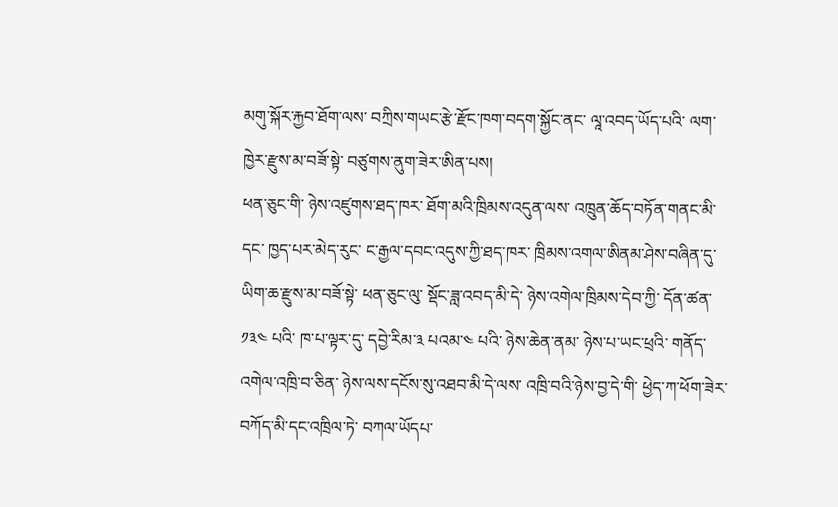མགུ་སྐོར་རྐྱབ་ཐོག་ལས་ བཀྲིས་གཡང་རྩེ་རྫོང་ཁག་བདག་སྐྱོང་ནང་ ལཱ་འབད་ཡོད་པའི་ ལག་ཁྱེར་རྫུས་མ་བཟོ་སྟེ་ བཙུགས་ནུག་ཟེར་ཨིན་པས།
ཕན་ཅུང་གི་ ཉེས་འཛུགས་ཐད་ཁར་ ཐོག་མའི་ཁྲིམས་འདུན་ལས་ འཁྲུན་ཆོད་བཏོན་གནང་མི་དང་ ཁྱད་པར་མེད་རུང་ ང་རྒྱལ་དབང་འདུས་ཀྱི་ཐད་ཁར་ ཁྲིམས་འགལ་ཨིནམ་ཤེས་བཞིན་དུ་ ཡིག་ཆ་རྫུས་མ་བཟོ་སྟེ་ ཕན་ཅུང་ལུ་ སྡོང་ཟླ་འབད་མི་དེ་ ཉེས་འགེལ་ཁྲིམས་དེབ་ཀྱི་ དོན་ཚན་༡༣༤ པའི་ ཁ་པ་ལྟར་དུ་ དབྱེ་རིམ་༣ པའམ་༤ པའི་ ཉེས་ཆེན་ནམ་ ཉེས་པ་ཡང་ཕྲའི་ གནོད་འགེལ་འཁྲི་བ་ཅིན་ ཉེས་ལས་དངོས་སུ་འཐབ་མི་དེ་ལས་ འཁྲི་བའི་ཉེས་བྱ་དེ་གི་ ཕྱེད་ཀ་ཕོག་ཟེར་ བཀོད་མི་དང་འཁྲིལ་ཏེ་ བཀལ་ཡོདཔ་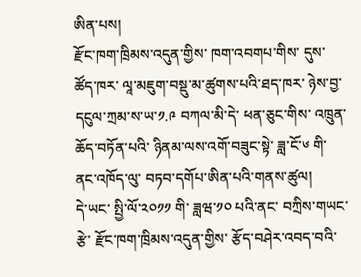ཨིན་པས།
རྫོང་ཁག་ཁྲིམས་འདུན་གྱིས་ ཁག་འབགཔ་གིས་ དུས་ཚོད་ཁར་ ལཱ་མཇུག་བསྡུ་མ་ཚུགས་པའི་ཐད་ཁར་ ཉེས་བྱ་དངུལ་ཀྲམ་ས་ཡ་༡.༩ བཀལ་མི་དེ་ ཕན་ཅུང་གིས་ འཁྲུན་ཆོད་བཏོན་པའི་ ཉིནམ་ལས་འགོ་བཟུང་སྟེ་ ཟླ་ངོ་༦ གི་ནང་འཁོད་ལུ་ བཏབ་དགོཔ་ཨིན་པའི་གནས་ཚུལ།
དེ་ཡང་ སྤྱི་ལོ་༢༠༡༡ གི་ ཟླཝ་༡༠ པའི་ནང་ བཀྲིས་གཡང་རྩེ་ རྫོང་ཁག་ཁྲིམས་འདུན་གྱིས་ རྩོད་བཤེར་འབད་བའི་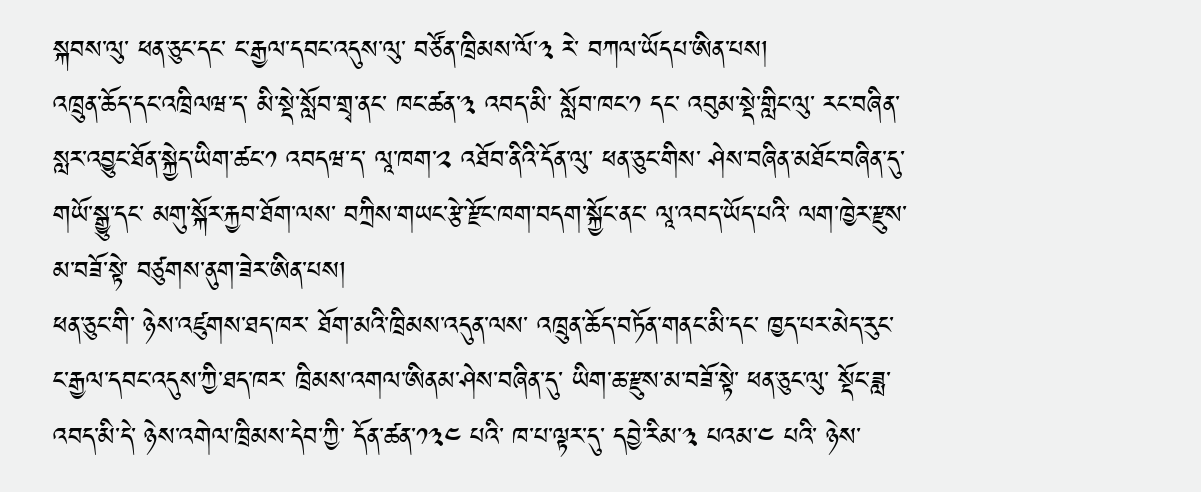སྐབས་ལུ་ ཕན་ཅུང་དང་ ང་རྒྱལ་དབང་འདུས་ལུ་ བཙོན་ཁྲིམས་ལོ་༣ རེ་ བཀལ་ཡོདཔ་ཨིན་པས།
འཁྲུན་ཆོད་དང་འཁྲིལཝ་ད་ མི་སྡེ་སློབ་གྲྭ་ནང་ ཁང་ཚན་༣ འབད་མི་ སློབ་ཁང་༡ དང་ འབུམ་སྡེ་གླིང་ལུ་ རང་བཞིན་སླར་འབྱུང་ཐོན་སྐྱེད་ཡིག་ཚང་༡ འབདཝ་ད་ ལཱ་ཁག་༢ འཐོབ་ནིའི་དོན་ལུ་ ཕན་ཅུང་གིས་ ཤེས་བཞིན་མཐོང་བཞིན་དུ་ གཡོ་སྒྱུ་དང་ མགུ་སྐོར་རྐྱབ་ཐོག་ལས་ བཀྲིས་གཡང་རྩེ་རྫོང་ཁག་བདག་སྐྱོང་ནང་ ལཱ་འབད་ཡོད་པའི་ ལག་ཁྱེར་རྫུས་མ་བཟོ་སྟེ་ བཙུགས་ནུག་ཟེར་ཨིན་པས།
ཕན་ཅུང་གི་ ཉེས་འཛུགས་ཐད་ཁར་ ཐོག་མའི་ཁྲིམས་འདུན་ལས་ འཁྲུན་ཆོད་བཏོན་གནང་མི་དང་ ཁྱད་པར་མེད་རུང་ ང་རྒྱལ་དབང་འདུས་ཀྱི་ཐད་ཁར་ ཁྲིམས་འགལ་ཨིནམ་ཤེས་བཞིན་དུ་ ཡིག་ཆ་རྫུས་མ་བཟོ་སྟེ་ ཕན་ཅུང་ལུ་ སྡོང་ཟླ་འབད་མི་དེ་ ཉེས་འགེལ་ཁྲིམས་དེབ་ཀྱི་ དོན་ཚན་༡༣༤ པའི་ ཁ་པ་ལྟར་དུ་ དབྱེ་རིམ་༣ པའམ་༤ པའི་ ཉེས་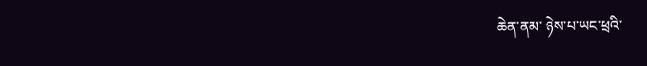ཆེན་ནམ་ ཉེས་པ་ཡང་ཕྲའི་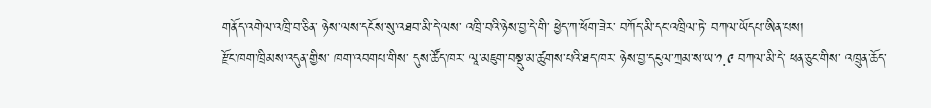གནོད་འགེལ་འཁྲི་བ་ཅིན་ ཉེས་ལས་དངོས་སུ་འཐབ་མི་དེ་ལས་ འཁྲི་བའི་ཉེས་བྱ་དེ་གི་ ཕྱེད་ཀ་ཕོག་ཟེར་ བཀོད་མི་དང་འཁྲིལ་ཏེ་ བཀལ་ཡོདཔ་ཨིན་པས།
རྫོང་ཁག་ཁྲིམས་འདུན་གྱིས་ ཁག་འབགཔ་གིས་ དུས་ཚོད་ཁར་ ལཱ་མཇུག་བསྡུ་མ་ཚུགས་པའི་ཐད་ཁར་ ཉེས་བྱ་དངུལ་ཀྲམ་ས་ཡ་༡.༩ བཀལ་མི་དེ་ ཕན་ཅུང་གིས་ འཁྲུན་ཆོད་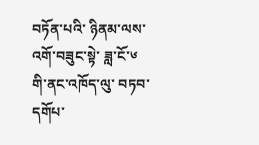བཏོན་པའི་ ཉིནམ་ལས་འགོ་བཟུང་སྟེ་ ཟླ་ངོ་༦ གི་ནང་འཁོད་ལུ་ བཏབ་དགོཔ་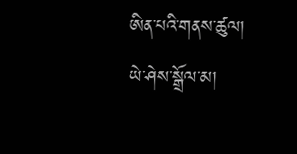ཨིན་པའི་གནས་ཚུལ།
ཡེ་ཤེས་སྒྲོལ་མ།